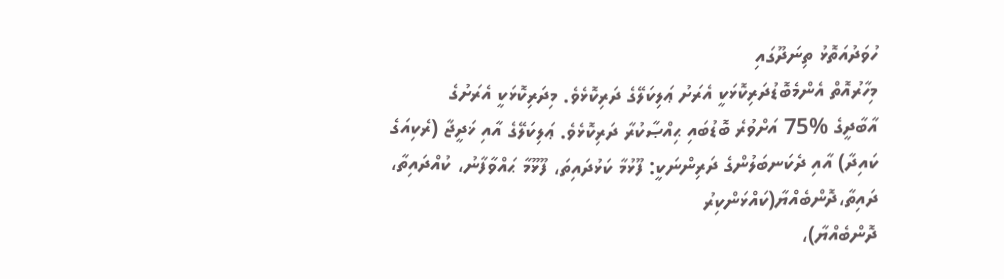ހުވަދުއަތޮޅު ތިނަދޫގައި
މިހާރުއޮތް އެންމެބޮޑުދަރިކޮޅަކީ އެރަށު ޢަލިކަލޭގެ ދަރިކޮޅެވެ. މިދަރިކޮޅަކީ އެރަށުގެ
އާބާދީގެ %75 އަށްވުރެ ބޮޑުބައި ޙިއްޞާކުރާ ދަރިކޮޅެވެ. ޢަލިކަލޭގެ އާއި ޚަދީޖާ (ރެކިއަގެ
ކައިދާ) އާއި ދެކަނބަލުންގެ ދަރިންނަކީ: ފޫޅުމާ ކަޅުދައިތަ، ފޫޅޫމާ ޙައްވާފާނު، ކުއްދައިތާ، ދައިތާ،ދޮންބެއްޔާ(ކައްޅަންކިރު
ދޮންބެއްޔާ)،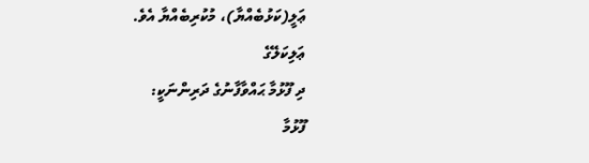ޢަލީ(ކަޅުބެއްޔާ)، މުކުރިބެއްޔާ އެވެ.
ޢަލިކަލޭގެ
ދި ފޫޅުމާ ޙައްވާފާނުގެ ދަރިންނަކީ:
ފޫޅުމާ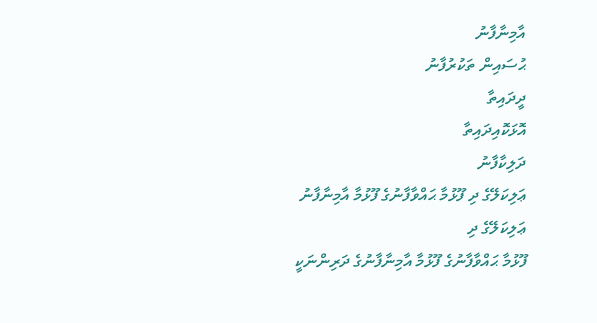އާމިނާފާނު
ޙުސައިން ތަކުރުފާނު
ދީދައިތާ
އޮޅަކޮއިދައިތާ
ދަލިކާފާނު
ޢަލިކަލޭގެ ދި ފޫޅުމާ ޙައްވާފާނުގެ ފޫޅުމާ އާމިނާފާނު
ޢަލިކަލޭގެ ދި
ފޫޅުމާ ޙައްވާފާނުގެ ފޫޅުމާ އާމިނާފާނުގެ ދަރިންނަކީ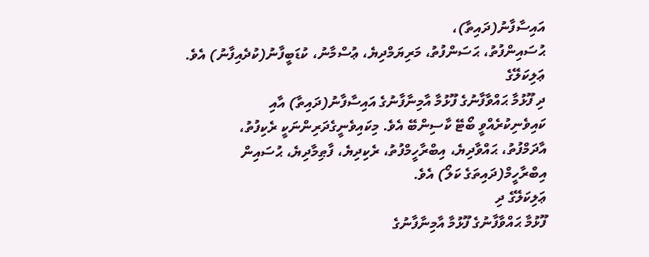އައިސާފާނު(ދައިތާ)،
ޙުސައިންފުތު، ޙަސަންފުތު، މަރިޔަމްދިޔެ، ޢުސްމާނު، ކުޑަބީފާނު(ކުދެއިފާނު) އެވެ.
ޢަލިކަލޭގެ
ދި ފޫޅުމާ ޙައްވާފާނުގެ ފޫޅުމާ އާމިނާފާނުގެ އައިސާފާނު(ދައިތާ) އާއި
ކައިވެނިކުރެއްވީ ބޯޓޭ ކާސިންބޭ އެވެ. މިކައިވެނީގެދަރިންނަކީ ރެކިފުތު،
އާދަމްފުތު، ޙައްވާދިޔެ، އިބްރާހީމްފުތު، ރެކިދިޔެ، ފާޠިމާދިޔެ، ޙުސައިން
އިބްރާހީމް(ދައިތަގެ ކަލޯ) އެވެ.
ޢަލިކަލޭގެ ދި
ފޫޅުމާ ޙައްވާފާނުގެ ފޫޅުމާ އާމިނާފާނުގެ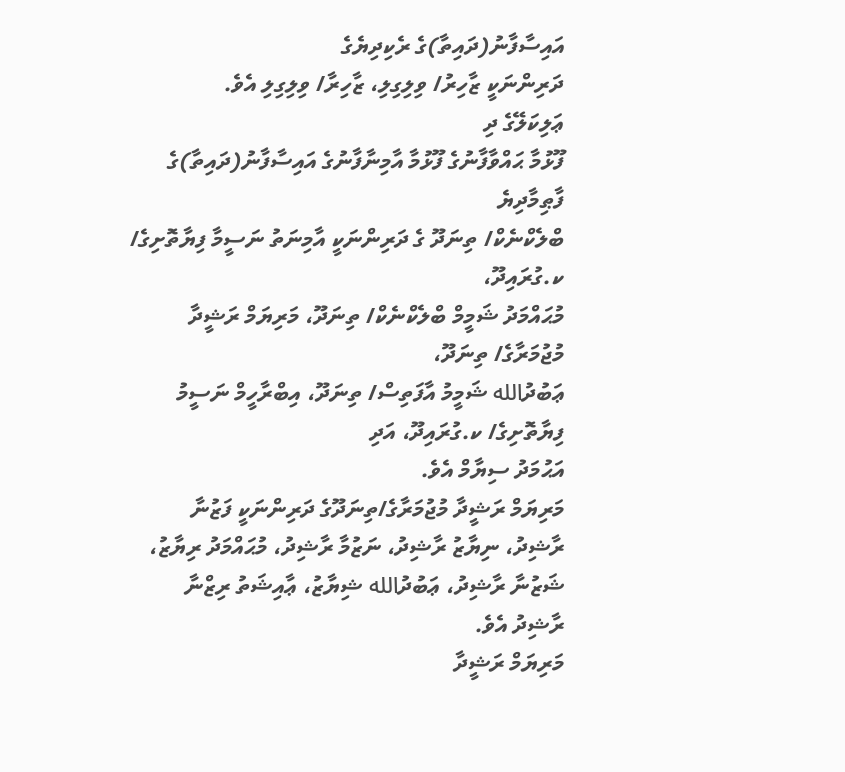އައިސާފާނު(ދައިތާ)ގެ ރެކިދިޔެގެ
ދަރިންނަކީ ޒާހިރު/ ވިލިގިލި، ޒާހިރާ/ ވިލިގިލި އެވެ.
ޢަލިކަލޭގެ ދި
ފޫޅުމާ ޙައްވާފާނުގެ ފޫޅުމާ އާމިނާފާނުގެ އައިސާފާނު(ދައިތާ)ގެ ފާޠިމާދިޔެ
ބްލެކްނެކް/ ތިނަދޫ ގެ ދަރިންނަކީ އާމިނަތު ނަސީމާ ފިޔާތޮށިގެ/ ކ.ގުރައިދޫ،
މުޙައްމަދު ޝަމީމް ބްލެކްނެކް/ ތިނަދޫ، މަރިޔަމް ރަޝީދާ މުޖުމަރާގެ/ ތިނަދޫ،
ޢަބުދުالله ޝަމީމު އާފަތިސް/ ތިނަދޫ، އިބްރާހީމް ނަސީމު ފިޔާތޮށިގެ/ ކ.ގުރައިދޫ، އަދި
އަޙުމަދު ސިޔާމް އެވެ.
މަރިޔަމް ރަޝީދާ މުޖުމަރާގެ/ތިނަދޫގެ ދަރިންނަކީ ފަޒުނާ ރާޝިދު، ނިޔާޒު ރާޝިދު، ނަޒުމާ ރާޝިދު، މުޙައްމަދު ރިޔާޒު، ޝަޒުނާ ރާޝިދު، ޢަބުދުالله ޝިޔާޒު، ޢާއިޝަތު ރިޒްނާ ރާޝިދު އެވެ.
މަރިޔަމް ރަޝީދާ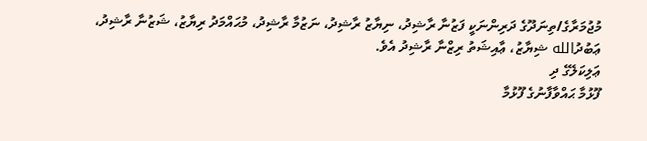މުޖުމަރާގެ/ތިނަދޫގެ ދަރިންނަކީ ފަޒުނާ ރާޝިދު، ނިޔާޒު ރާޝިދު، ނަޒުމާ ރާޝިދު، މުޙައްމަދު ރިޔާޒު، ޝަޒުނާ ރާޝިދު، ޢަބުދުالله ޝިޔާޒު، ޢާއިޝަތު ރިޒްނާ ރާޝިދު އެވެ.
ޢަލިކަލޭގެ ދި
ފޫޅުމާ ޙައްވާފާނުގެ ފޫޅުމާ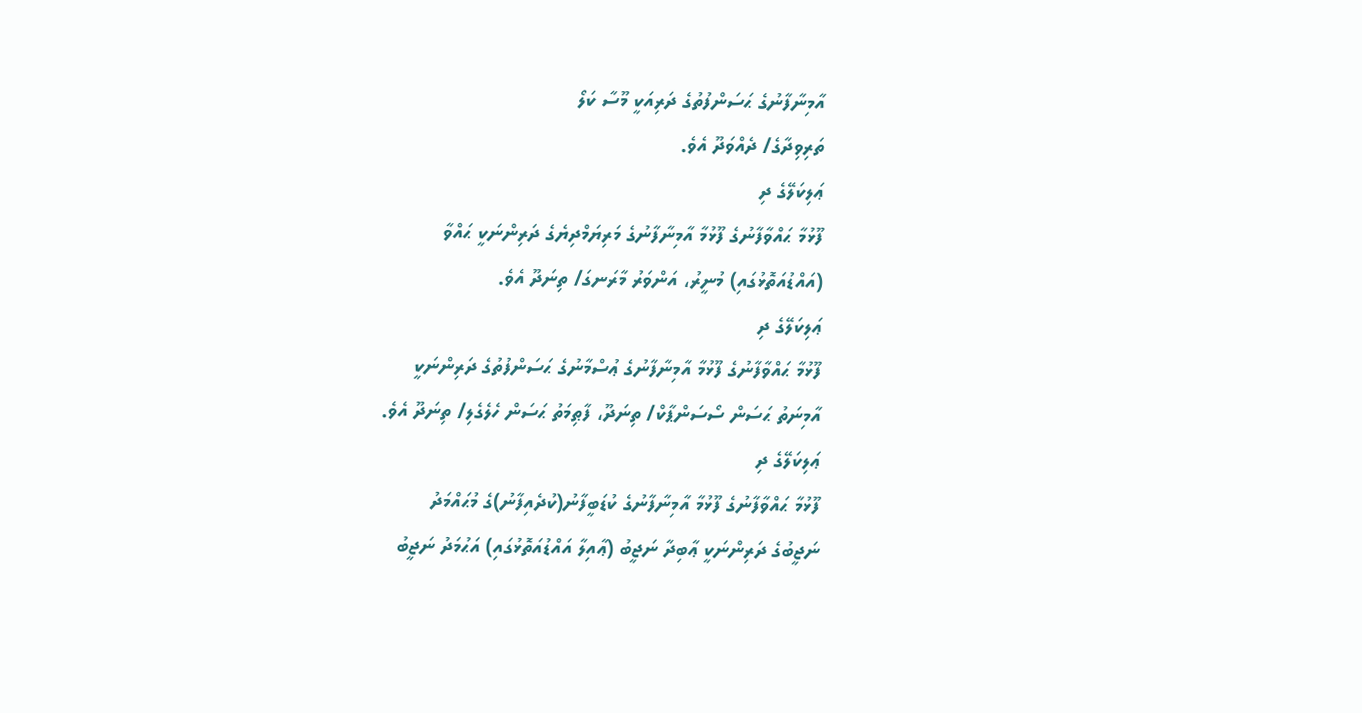އާމިނާފާނުގެ ޙަސަންފުތުގެ ދަރިއަކީ މޫސާ ކަލޯ
ތަރިވިދާގެ/ ދެއްވަދޫ އެވެ.
ޢަލިކަލޭގެ ދި
ފޫޅުމާ ޙައްވާފާނުގެ ފޫޅުމާ އާމިނާފާނުގެ މަރިޔަމްދިޔެގެ ދަރިންނަކީ ޙައްވާ
(އައްޑުއަތޮޅުގައި) މުނީރު، އަންވަރު މާރަނގަ/ ތިނަދޫ އެވެ.
ޢަލިކަލޭގެ ދި
ފޫޅުމާ ޙައްވާފާނުގެ ފޫޅުމާ އާމިނާފާނުގެ ޢުސްމާނުގެ ޙަސަންފުތުގެ ދަރިންނަކީ
އާމިނަތު ޙަސަން ސޯސަންޕާކް/ ތިނަދޫ، ފާޠިމަތު ޙަސަން ހެލެގެލި/ ތިނަދޫ އެވެ.
ޢަލިކަލޭގެ ދި
ފޫޅުމާ ޙައްވާފާނުގެ ފޫޅުމާ އާމިނާފާނުގެ ކުޑަބީފާނު(ކުދެއިފާނު)ގެ މުޙައްމަދު
ނަޖީބުގެ ދަރިންނަކީ ޢާބިދާ ނަޖީބު (ޢާއިލާ އައްޑުއަތޮޅުގައި) އަޙުމަދު ނަޖީބު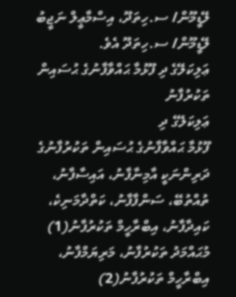ލޭޑީމޫން/ ސ.ހިތަދޫ، އިސްމާޢީލް ނަޖީބު ލޭޑީމޫން/ ސ.ހިތަދޫ އެވެ.
ޢަލިކަލޭގެ ދި ފޫޅުމާ ޙައްވާފާނުގެ ޙުސައިން ތަކުރުފާނު
ޢަލިކަލޭގެ ދި
ފޫޅުމާ ޙައްވާފާނުގެ ޙުސައިން ތަކުރުފާނުގެ ދަރިންނަކީ އާމިނާފާނު، އައިސާފާނު،
ތުއްތުބޭ، ސަންފާފާނު، ކަތްދާމަނިކެ، ކައިދާފާނު، އިބްރާހީމް ތަކުރުފާނު(1)
މުޙައްމަދު ތަކުރުފާނު، މަރިޔަމްފާނު، އިބްރާހީމް ތަކުރުފާނު(2)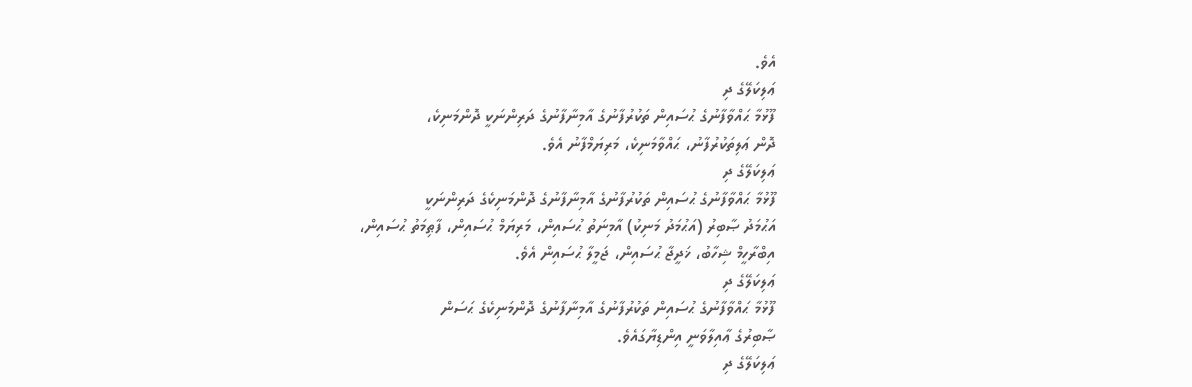އެވެ.
ޢަލިކަލޭގެ ދި
ފޫޅުމާ ޙައްވާފާނުގެ ޙުސައިން ތަކުރުފާނުގެ އާމިނާފާނުގެ ދަރިންނަކީ ދޮންމަނިކެ،
ދޮން ޢަލިތަކުރުފާނު، ޙައްވާމަނިކެ، މަރިޔަމްފާނު އެވެ.
ޢަލިކަލޭގެ ދި
ފޫޅުމާ ޙައްވާފާނުގެ ޙުސައިން ތަކުރުފާނުގެ އާމިނާފާނުގެ ދޮންމަނިކެގެ ދަރިންނަކީ
އަޙުމަދު ޞާބިރު (އަޙުމަދު މަނިކު) އާމިނަތު ޙުސައިން، މަރިޔަމް ޙުސައިން، ފާޠިމަތު ޙުސައިން،
އިބްރާހީމް ޝިހާބު، ޚަދީޖާ ޙުސައިން، ޖަމީލާ ޙުސައިން އެވެ.
ޢަލިކަލޭގެ ދި
ފޫޅުމާ ޙައްވާފާނުގެ ޙުސައިން ތަކުރުފާނުގެ އާމިނާފާނުގެ ދޮންމަނިކެގެ ޙަސަން
ޞާބިރުގެ ޢާއިލާވަނީ އިންޑިޔާގައެވެ.
ޢަލިކަލޭގެ ދި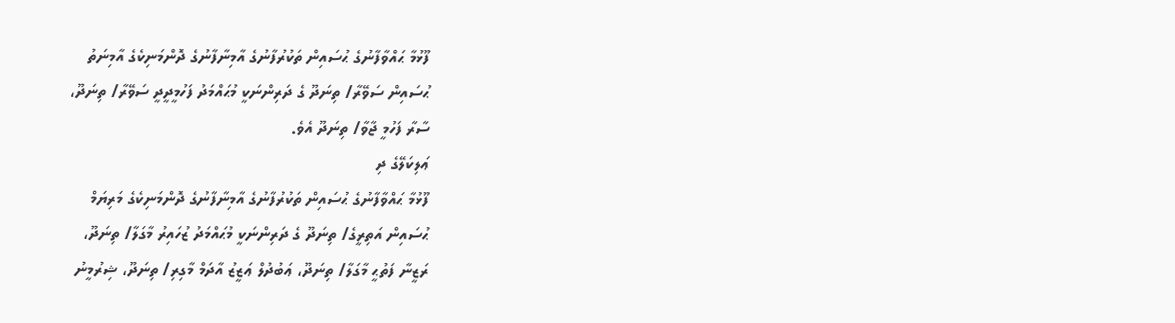ފޫޅުމާ ޙައްވާފާނުގެ ޙުސައިން ތަކުރުފާނުގެ އާމިނާފާނުގެ ދޮންމަނިކެގެ އާމިނަތު
ޙުސައިން ސަވޭރާ/ ތިނަދޫ ގެ ދަރިންނަކީ މުޙައްމަދު ފަހުމީދީދީ ސަވޭރާ/ ތިނަދޫ،
ސާރާ ފަހުމީ ޖާވާ/ ތިނަދޫ އެވެ.
ޢަލިކަލޭގެ ދި
ފޫޅުމާ ޙައްވާފާނުގެ ޙުސައިން ތަކުރުފާނުގެ އާމިނާފާނުގެ ދޮންމަނިކެގެ މަރިޔަމް
ޙުސައިން އަތިރީގެ/ ތިނަދޫ ގެ ދަރިންނަކީ މުޙައްމަދު ޒުހައިރު މާގަލާ/ ތިނަދޫ،
ރަޒީނާ ފަތުޙީ މާގަލާ/ ތިނަދޫ، ޢަބުދުލް ޢަޒީޒު އާދަމް މާގިރި/ ތިނަދޫ، ޝިރުމީނު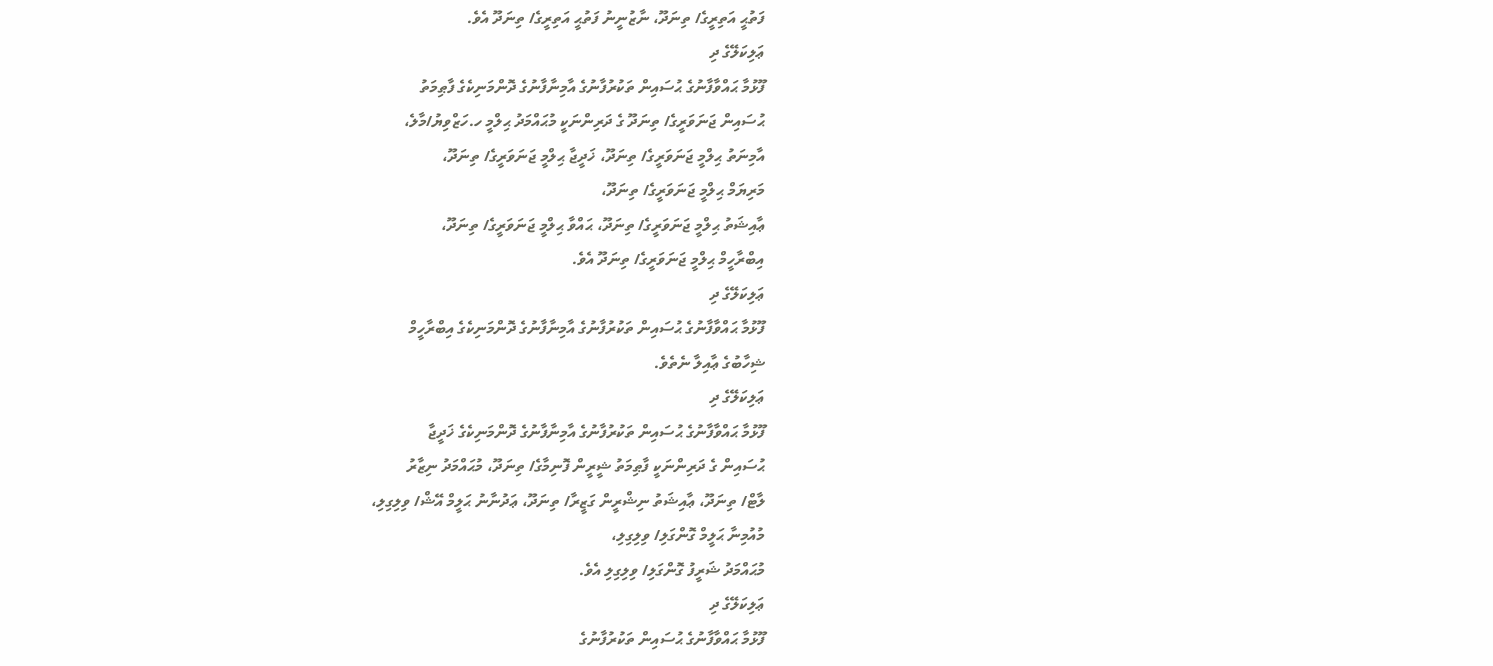ފަތުޙީ އަތިރީގެ/ ތިނަދޫ، ނާޒުނީނު ފަތުޙީ އަތިރީގެ/ ތިނަދޫ އެވެ.
ޢަލިކަލޭގެ ދި
ފޫޅުމާ ޙައްވާފާނުގެ ޙުސައިން ތަކުރުފާނުގެ އާމިނާފާނުގެ ދޮންމަނިކެގެ ފާޠިމަތު
ޙުސައިން ޖަނަވަރީގެ/ ތިނަދޫ ގެ ދަރިންނަކީ މުޙައްމަދު ޙިލްމީ ހ.ހަޒްވިޔު/މާލެ،
އާމިނަތު ޙިލްމީ ޖަނަވަރީގެ/ ތިނަދޫ، ޚަދީޖާ ޙިލްމީ ޖަނަވަރީގެ/ ތިނަދޫ،
މަރިޔަމް ޙިލްމީ ޖަނަވަރީގެ/ ތިނަދޫ،
ޢާއިޝަތު ޙިލްމީ ޖަނަވަރީގެ/ ތިނަދޫ، ޙައްވާ ޙިލްމީ ޖަނަވަރީގެ/ ތިނަދޫ،
އިބްރާހީމް ޙިލްމީ ޖަނަވަރީގެ/ ތިނަދޫ އެވެ.
ޢަލިކަލޭގެ ދި
ފޫޅުމާ ޙައްވާފާނުގެ ޙުސައިން ތަކުރުފާނުގެ އާމިނާފާނުގެ ދޮންމަނިކެގެ އިބްރާހީމް
ޝިހާބުގެ ޢާއިލާ ނެތެވެ.
ޢަލިކަލޭގެ ދި
ފޫޅުމާ ޙައްވާފާނުގެ ޙުސައިން ތަކުރުފާނުގެ އާމިނާފާނުގެ ދޮންމަނިކެގެ ޚަދީޖާ
ޙުސައިން ގެ ދަރިންނަކީ ފާޠިމަތު ޝީރީން ފޮނިމާގެ/ ތިނަދޫ، މުޙައްމަދު ނިޒާރު
ލާޓް/ ތިނަދޫ، ޢާއިޝަތު ނިޝްރީން ގަޒީރާ/ ތިނަދޫ، ޢަދުނާނު ޙަލީމް އޭޝް/ ވިލިގިލި،
މުއުމިނާ ޙަލީމް ގޮންގަލި/ ވިލިގިލި،
މުޙައްމަދު ޝަރީފު ގޮންގަލި/ ވިލިގިލި އެވެ.
ޢަލިކަލޭގެ ދި
ފޫޅުމާ ޙައްވާފާނުގެ ޙުސައިން ތަކުރުފާނުގެ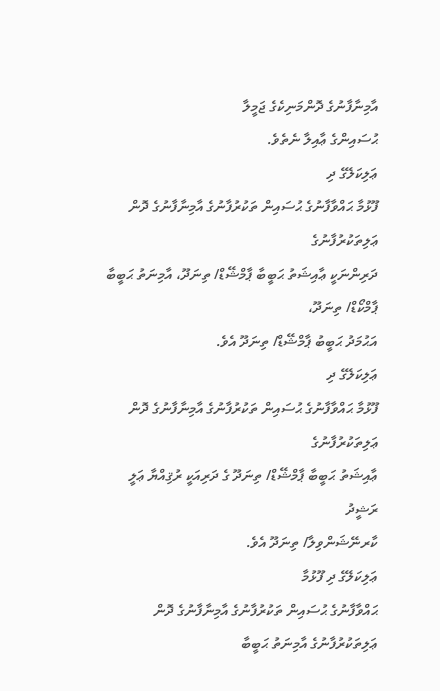އާމިނާފާނުގެ ދޮންމަނިކެގެ ޖަމީލާ
ޙުސައިންގެ ޢާއިލާ ނެތެވެ.
ޢަލިކަލޭގެ ދި
ފޫޅުމާ ޙައްވާފާނުގެ ޙުސައިން ތަކުރުފާނުގެ އާމިނާފާނުގެ ދޮން ޢަލިތަކުރުފާނުގެ
ދަރިންނަކީ ޢާއިޝަތު ޙަބީބާ ޕާމްޝޭޑް/ ތިނަދޫ، އާމިނަތު ޙަބީބާ ޕާމްކޯޑް/ ތިނަދޫ،
އަޙުމަދު ޙަބީބު ޕާމްޝޭޑް/ ތިނަދޫ އެވެ.
ޢަލިކަލޭގެ ދި
ފޫޅުމާ ޙައްވާފާނުގެ ޙުސައިން ތަކުރުފާނުގެ އާމިނާފާނުގެ ދޮން ޢަލިތަކުރުފާނުގެ
ޢާއިޝަތު ޙަބީބާ ޕާމްޝޭޑް/ ތިނަދޫ ގެ ދަރިއަކީ ރުޤިއްޔާ ޢަލީ ރަޝީދު
ކާރނޭޝަންވިލާ/ ތިނަދޫ އެވެ.
ޢަލިކަލޭގެ ދި ފޫޅުމާ
ޙައްވާފާނުގެ ޙުސައިން ތަކުރުފާނުގެ އާމިނާފާނުގެ ދޮން ޢަލިތަކުރުފާނުގެ އާމިނަތު ޙަބީބާ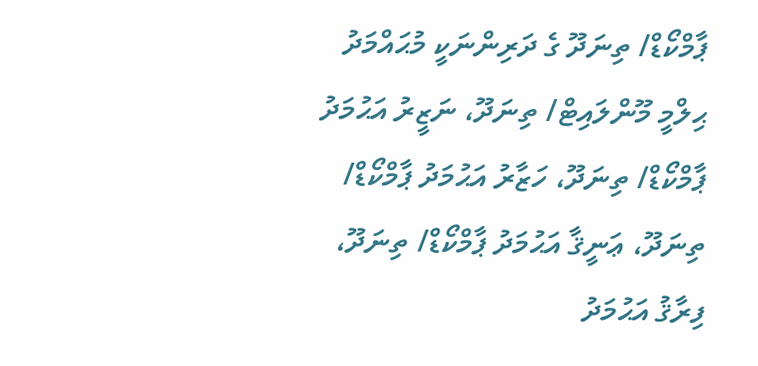ޕާމްކޯޑް/ ތިނަދޫ ގެ ދަރިންނަކީ މުޙައްމަދު ޙިލްމީ މޫންލައިޓް/ ތިނަދޫ، ނަޒީރު އަޙުމަދު
ޕާމްކޯޑް/ ތިނަދޫ، ހަޒާރު އަޙުމަދު ޕާމްކޯޑް/ ތިނަދޫ، ޢަނީޤާ އަޙުމަދު ޕާމްކޯޑް/ ތިނަދޫ،
ފިރާޤު އަޙުމަދު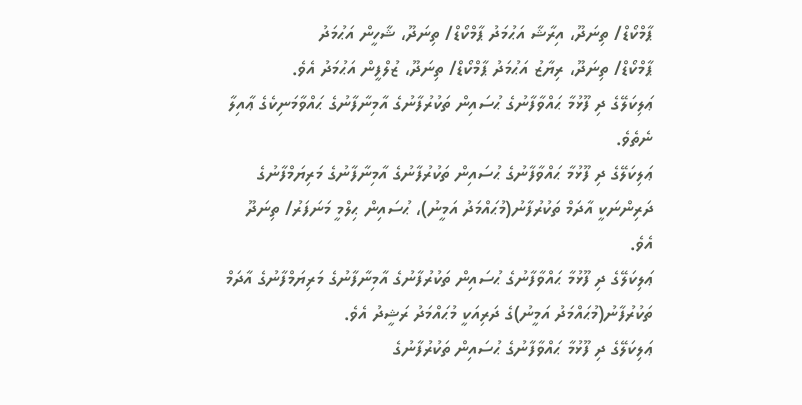ޕާމްކޯޑް/ ތިނަދޫ، އިރާޝާ އަޙުމަދު ޕާމްކޯޑް/ ތިނަދޫ، ޝާހީން އަޙުމަދު
ޕާމްކޯޑް/ ތިނަދޫ، ރިޔާޒު އަޙުމަދު ޕާމްކޯޑް/ ތިނަދޫ، ޒުލްފީން އަޙުމަދު އެވެ.
ޢަލިކަލޭގެ ދި ފޫޅުމާ ޙައްވާފާނުގެ ޙުސައިން ތަކުރުފާނުގެ އާމިނާފާނުގެ ޙައްވާމަނިކެގެ ޢާއިލާ ނެތެވެ.
ޢަލިކަލޭގެ ދި ފޫޅުމާ ޙައްވާފާނުގެ ޙުސައިން ތަކުރުފާނުގެ އާމިނާފާނުގެ މަރިޔަމްފާނުގެ ދަރިންނަކީ އާދަމް ތަކުރުފާނު(މުޙައްމަދު އަމީނު)، ޙުސައިން ޙިލްމީ މަނަފަރު/ ތިނަދޫ އެވެ.
ޢަލިކަލޭގެ ދި ފޫޅުމާ ޙައްވާފާނުގެ ޙުސައިން ތަކުރުފާނުގެ އާމިނާފާނުގެ މަރިޔަމްފާނުގެ އާދަމް ތަކުރުފާނު(މުޙައްމަދު އަމީނު)ގެ ދަރިއަކީ މުޙައްމަދު ރަޝީދު އެވެ.
ޢަލިކަލޭގެ ދި ފޫޅުމާ ޙައްވާފާނުގެ ޙުސައިން ތަކުރުފާނުގެ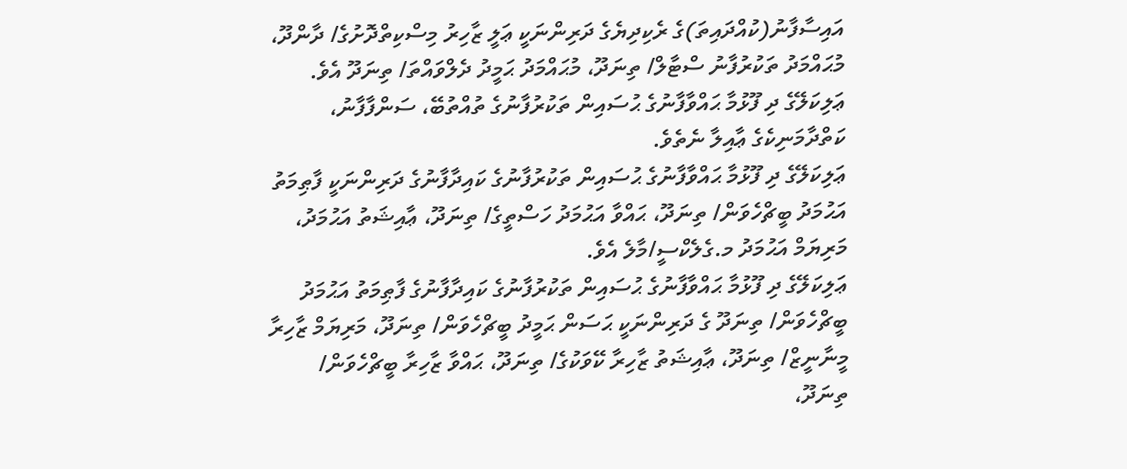އައިސާފާނު(ކުއްދައިތަ)ގެ ރެކިދިޔެގެ ދަރިންނަކީ ޢަލީ ޒާހިރު މިސްކިތްދޮށުގެ/ ދާންދޫ، މުޙައްމަދު ތަކުރުފާނު ސްޓާލް/ ތިނަދޫ، މުޙައްމަދު ޙަމީދު ދެލްވައްތަ/ ތިނަދޫ އެވެ.
ޢަލިކަލޭގެ ދި ފޫޅުމާ ޙައްވާފާނުގެ ޙުސައިން ތަކުރުފާނުގެ ތުއްތުބޭ، ސަންފާފާނު، ކަތްދާމަނިކެގެ ޢާއިލާ ނެތެވެ.
ޢަލިކަލޭގެ ދި ފޫޅުމާ ޙައްވާފާނުގެ ޙުސައިން ތަކުރުފާނުގެ ކައިދާފާނުގެ ދަރިންނަކީ ފާޠިމަތު އަޙުމަދު ބީޗްހެވަން/ ތިނަދޫ، ޙައްވާ އަޙުމަދު ހަސްތީގެ/ ތިނަދޫ، ޢާއިޝަތު އަޙުމަދު، މަރިޔަމް އަޙުމަދު މ.ގެލެކްސީ/މާލެ އެވެ.
ޢަލިކަލޭގެ ދި ފޫޅުމާ ޙައްވާފާނުގެ ޙުސައިން ތަކުރުފާނުގެ ކައިދާފާނުގެ ފާޠިމަތު އަޙުމަދު ބީޗްހެވަން/ ތިނަދޫ ގެ ދަރިންނަކީ ޙަސަން ޙަމީދު ބީޗްހެވަން/ ތިނަދޫ، މަރިޔަމް ޒާހިރާ މީނާނީޒް/ ތިނަދޫ، ޢާއިޝަތު ޒާހިރާ ކޭވަކުގެ/ ތިނަދޫ، ޙައްވާ ޒާހިރާ ބީޗްހެވަން/ ތިނަދޫ،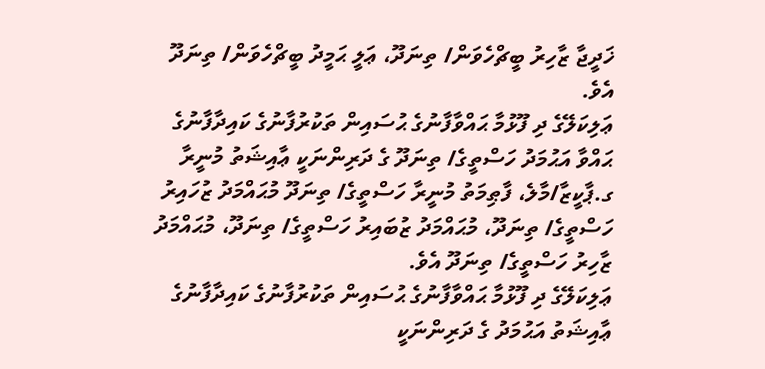ޚަދީޖާ ޒާހިރު ބީޗްހެވަން/ ތިނަދޫ، ޢަލީ ޙަމީދު ބީޗްހެވަން/ ތިނަދޫ އެވެ.
ޢަލިކަލޭގެ ދި ފޫޅުމާ ޙައްވާފާނުގެ ޙުސައިން ތަކުރުފާނުގެ ކައިދާފާނުގެ ޙައްވާ އަޙުމަދު ހަސްތީގެ/ ތިނަދޫ ގެ ދަރިންނަކީ ޢާއިޝަތު މުނީރާ ގ.ޕާކީޒާ/މާލެ، ފާޠިމަތު މުނީރާ ހަސްތީގެ/ ތިނަދޫ މުޙައްމަދު ޒުހައިރު ހަސްތީގެ/ ތިނަދޫ، މުޙައްމަދު ޒުބައިރު ހަސްތީގެ/ ތިނަދޫ، މުޙައްމަދު ޒާހިރު ހަސްތީގެ/ ތިނަދޫ އެވެ.
ޢަލިކަލޭގެ ދި ފޫޅުމާ ޙައްވާފާނުގެ ޙުސައިން ތަކުރުފާނުގެ ކައިދާފާނުގެ ޢާއިޝަތު އަޙުމަދު ގެ ދަރިންނަކީ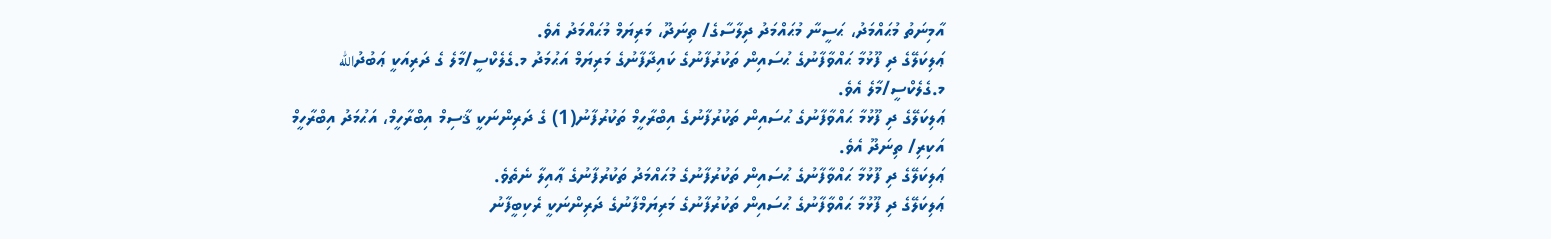އާމިނަތު މުޙައްމަދު، ޙަސީނާ މުޙައްމަދު ދިލާސާގެ/ ތިނަދޫ، މަރިޔަމް މުޙައްމަދު އެވެ.
ޢަލިކަލޭގެ ދި ފޫޅުމާ ޙައްވާފާނުގެ ޙުސައިން ތަކުރުފާނުގެ ކައިދާފާނުގެ މަރިޔަމް އަޙުމަދު މ.ގެލެކްސީ/މާލެ ގެ ދަރިއަކީ ޢަބުދުالله މ.ގެލެކްސީ/މާލެ އެވެ.
ޢަލިކަލޭގެ ދި ފޫޅުމާ ޙައްވާފާނުގެ ޙުސައިން ތަކުރުފާނުގެ އިބްރާހީމް ތަކުރުފާނު(1) ގެ ދަރިންނަކީ ޤާސިމް އިބްރާހީމް، އަޙުމަދު އިބްރާހީމް އަކިރި/ ތިނަދޫ އެވެ.
ޢަލިކަލޭގެ ދި ފޫޅުމާ ޙައްވާފާނުގެ ޙުސައިން ތަކުރުފާނުގެ މުޙައްމަދު ތަކުރުފާނުގެ ޢާއިލާ ނެތެވެ.
ޢަލިކަލޭގެ ދި ފޫޅުމާ ޙައްވާފާނުގެ ޙުސައިން ތަކުރުފާނުގެ މަރިޔަމްފާނުގެ ދަރިންނަކީ ރެކިބީފާނު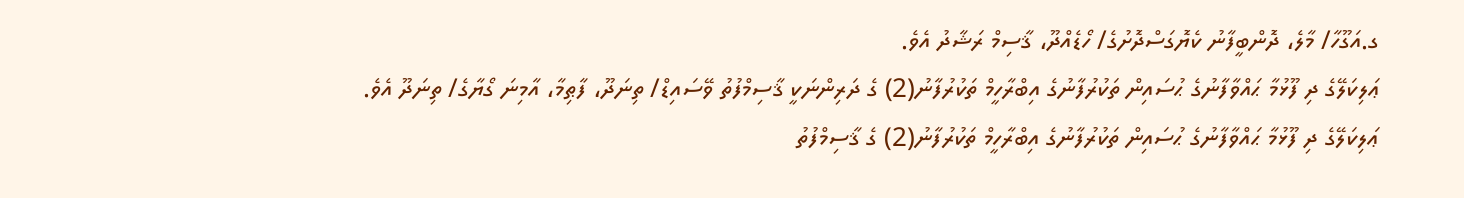ގ.އަގޫހާ/ މާލެ، ދޮންބީފާނު ކެޔޮގަސްދޮށުގެ/ ހޯޑެއްދޫ، ޤާސިމް ރަޝާދު އެވެ.
ޢަލިކަލޭގެ ދި ފޫޅުމާ ޙައްވާފާނުގެ ޙުސައިން ތަކުރުފާނުގެ އިބްރާހީމް ތަކުރުފާނު(2) ގެ ދަރިންނަކީ ޤާސިމްފުތު ވޭސައިޑް/ ތިނަދޫ، ފާޠިމާ، އާމިނަ ގޯޔާގެ/ ތިނަދޫ އެވެ.
ޢަލިކަލޭގެ ދި ފޫޅުމާ ޙައްވާފާނުގެ ޙުސައިން ތަކުރުފާނުގެ އިބްރާހީމް ތަކުރުފާނު(2) ގެ ޤާސިމްފުތު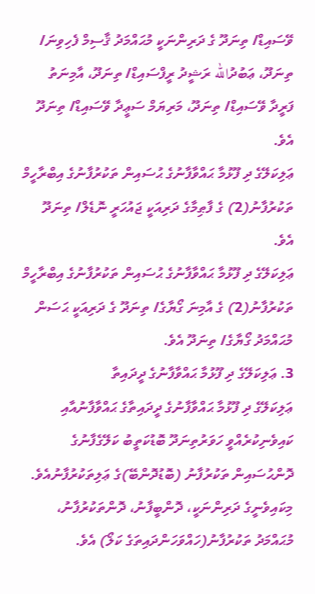ވޭސައިޑް/ ތިނަދޫ ގެ ދަރިންނަކީ މުޙައްމަދު ޤާސިމް ފެހިވިނަ/ ތިނަދޫ، ޢަބުދުالله ރަޝީދު ރީފްސައިޑް/ ތިނަދޫ، އާމިނަތު ފަރީދާ ވޭސައިޑް/ ތިނަދޫ، މަރިޔަމް ސަޢީދާ ވޭސައިޑް/ ތިނަދޫ އެވެ.
ޢަލިކަލޭގެ ދި ފޫޅުމާ ޙައްވާފާނުގެ ޙުސައިން ތަކުރުފާނުގެ އިބްރާހީމް ތަކުރުފާނު(2) ގެ ފާޠިމާގެ ދަރިއަކީ ޖައުހަރީ ނޮޑެލް/ ތިނަދޫ އެވެ.
ޢަލިކަލޭގެ ދި ފޫޅުމާ ޙައްވާފާނުގެ ޙުސައިން ތަކުރުފާނުގެ އިބްރާހީމް ތަކުރުފާނު(2) ގެ އާމިނަ ގޯޔާގެ/ ތިނަދޫ ގެ ދަރިއަކީ ޙަސަން މުޙައްމަދު ގޯޔާގެ/ ތިނަދޫ އެވެ.
3. ޢަލިކަލޭގެ ދި ފޫޅުމާ ޙައްވާފާނުގެ ދީދައިތާ
ޢަލިކަލޭގެ ދި ފޫޅުމާ ޙައްވާފާނުގެ ދީދައިތާގެ ޙައްވާފާނުއާއި ކައިވެނިކުރެއްވީ ހަވަރުތިނަދޫ ބޮޑުކަތީބު ކަލޭގެފާނުގެ ދޮންޙުސައިން ތަކުރުފާނު (ބޮޑުދޮންބޭ)ގެ ޢަލިތަކުރުފާނުއެވެ. މިކައިވެނީގެ ދަރިންނަކީ، ދޮންބީފާނު، ދޮންތަކުރުފާނު، މުޙައްމަދު ތަކުރުފާނު(ހައްވަހަންދައިތަގެ ކަލޯ) އެވެ.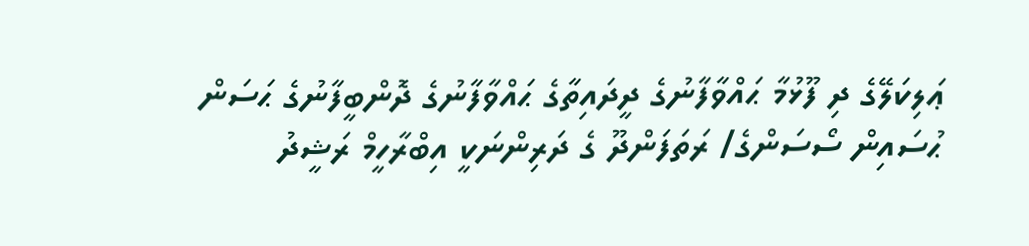ޢަލިކަލޭގެ ދި ފޫޅުމާ ޙައްވާފާނުގެ ދީދައިތާގެ ޙައްވާފާނުގެ ދޮންބީފާނުގެ ޙަސަން ޙުސައިން ސޯސަންގެ/ ރަތަފަންދޫ ގެ ދަރިންނަކީ އިބްރާހީމް ރަޝީދު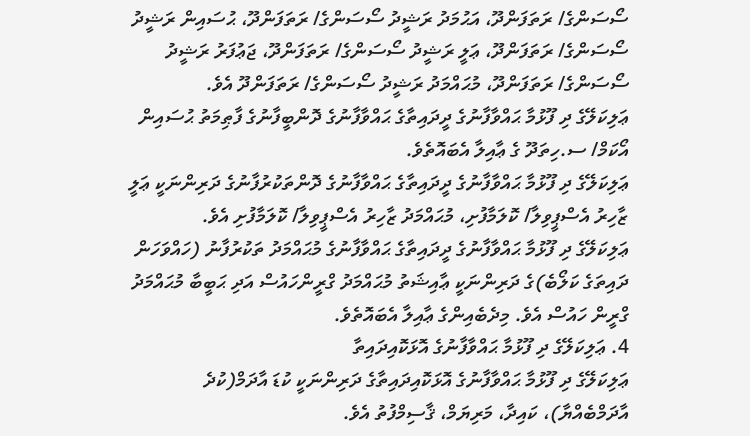ސޯސަންގެ/ ރަތަފަންދޫ، އަޙުމަދު ރަޝީދު ސޯސަންގެ/ ރަތަފަންދޫ، ޙުސައިން ރަޝީދު ސޯސަންގެ/ ރަތަފަންދޫ، ޢަލީ ރަޝީދު ސޯސަންގެ/ ރަތަފަންދޫ، ޖަޢުފަރު ރަޝީދު ސޯސަންގެ/ ރަތަފަންދޫ، މުޙައްމަދު ރަޝީދު ސޯސަންގެ/ ރަތަފަންދޫ އެވެ.
ޢަލިކަލޭގެ ދި ފޫޅުމާ ޙައްވާފާނުގެ ދީދައިތާގެ ޙައްވާފާނުގެ ދޮންބީފާނުގެ ފާޠިމަތު ޙުސައިން އޯކަމް/ ސ.ހިތަދޫ ގެ ޢާއިލާ އެބައޮތެވެ.
ޢަލިކަލޭގެ ދި ފޫޅުމާ ޙައްވާފާނުގެ ދީދައިތާގެ ޙައްވާފާނުގެ ދޮންތަކުރުފާނުގެ ދަރިންނަކީ ޢަލީ ޒާހިރު އެސްޕީވިލާ/ ކޮލަމާފުށި، މުޙައްމަދު ޒާހިރު އެސްޕީވިލާ/ ކޮލަމާފުށި އެވެ.
ޢަލިކަލޭގެ ދި ފޫޅުމާ ޙައްވާފާނުގެ ދީދައިތާގެ ޙައްވާފާނުގެ މުޙައްމަދު ތަކުރުފާނު (ހައްވަހަން ދައިތަގެ ކަލޯބެ)ގެ ދަރިންނަކީ ޢާއިޝަތު މުޙައްމަދު ގްރީންހައުސް އަދި ޙަބީބާ މުޙައްމަދު ގްރީން ހައުސް އެވެ. މިދެބެއިންގެ ޢާއިލާ އެބައޮތެވެ.
4. ޢަލިކަލޭގެ ދި ފޫޅުމާ ޙައްވާފާނުގެ އޮޅަކޮއިދައިތާ
ޢަލިކަލޭގެ ދި ފޫޅުމާ ޙައްވާފާނުގެ އޮޅަކޮއިދައިތާގެ ދަރިންނަކީ ކުޑަ އާދަމް(ކުދެ އާދަމްބެއްޔާ)، ކައިދާ، މަރިޔަމް، ޤާސިމްފުތު އެވެ.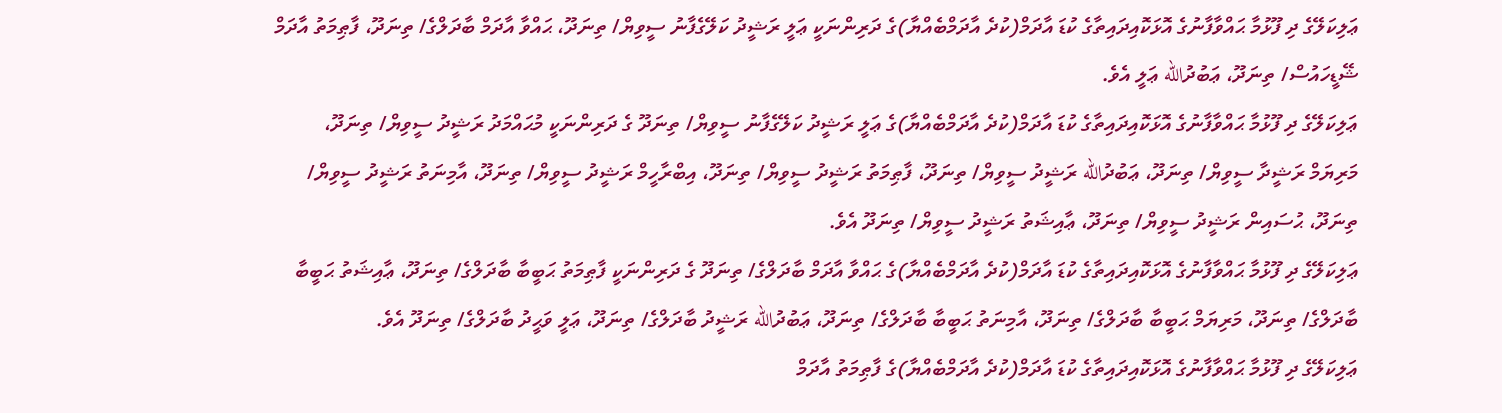ޢަލިކަލޭގެ ދި ފޫޅުމާ ޙައްވާފާނުގެ އޮޅަކޮއިދައިތާގެ ކުޑަ އާދަމް(ކުދެ އާދަމްބެއްޔާ)ގެ ދަރިންނަކީ ޢަލީ ރަޝީދު ކަލޭގެފާނު ސީވިޔް/ ތިނަދޫ، ޙައްވާ އާދަމް ބާދަލްގެ/ ތިނަދޫ، ފާޠިމަތު އާދަމް ޝޭޑީހައުސް/ ތިނަދޫ، ޢަބުދުالله ޢަލީ އެވެ.
ޢަލިކަލޭގެ ދި ފޫޅުމާ ޙައްވާފާނުގެ އޮޅަކޮއިދައިތާގެ ކުޑަ އާދަމް(ކުދެ އާދަމްބެއްޔާ)ގެ ޢަލީ ރަޝީދު ކަލޭގެފާނު ސީވިޔް/ ތިނަދޫ ގެ ދަރިންނަކީ މުޙައްމަދު ރަޝީދު ސީވިޔް/ ތިނަދޫ، މަރިޔަމް ރަޝީދާ ސީވިޔް/ ތިނަދޫ، ޢަބުދުالله ރަޝީދު ސީވިޔް/ ތިނަދޫ، ފާޠިމަތު ރަޝީދު ސީވިޔް/ ތިނަދޫ، އިބްރާހީމް ރަޝީދު ސީވިޔް/ ތިނަދޫ، އާމިނަތު ރަޝީދު ސީވިޔް/ ތިނަދޫ، ޙުސައިން ރަޝީދު ސީވިޔް/ ތިނަދޫ، ޢާއިޝަތު ރަޝީދު ސީވިޔް/ ތިނަދޫ އެވެ.
ޢަލިކަލޭގެ ދި ފޫޅުމާ ޙައްވާފާނުގެ އޮޅަކޮއިދައިތާގެ ކުޑަ އާދަމް(ކުދެ އާދަމްބެއްޔާ)ގެ ޙައްވާ އާދަމް ބާދަލްގެ/ ތިނަދޫ ގެ ދަރިންނަކީ ފާޠިމަތު ޙަބީބާ ބާދަލްގެ/ ތިނަދޫ، ޢާއިޝަތު ޙަބީބާ ބާދަލްގެ/ ތިނަދޫ، މަރިޔަމް ޙަބީބާ ބާދަލްގެ/ ތިނަދޫ، އާމިނަތު ޙަބީބާ ބާދަލްގެ/ ތިނަދޫ، ޢަބުދުالله ރަޝީދު ބާދަލްގެ/ ތިނަދޫ، ޢަލީ ވަޙީދު ބާދަލްގެ/ ތިނަދޫ އެވެ.
ޢަލިކަލޭގެ ދި ފޫޅުމާ ޙައްވާފާނުގެ އޮޅަކޮއިދައިތާގެ ކުޑަ އާދަމް(ކުދެ އާދަމްބެއްޔާ)ގެ ފާޠިމަތު އާދަމް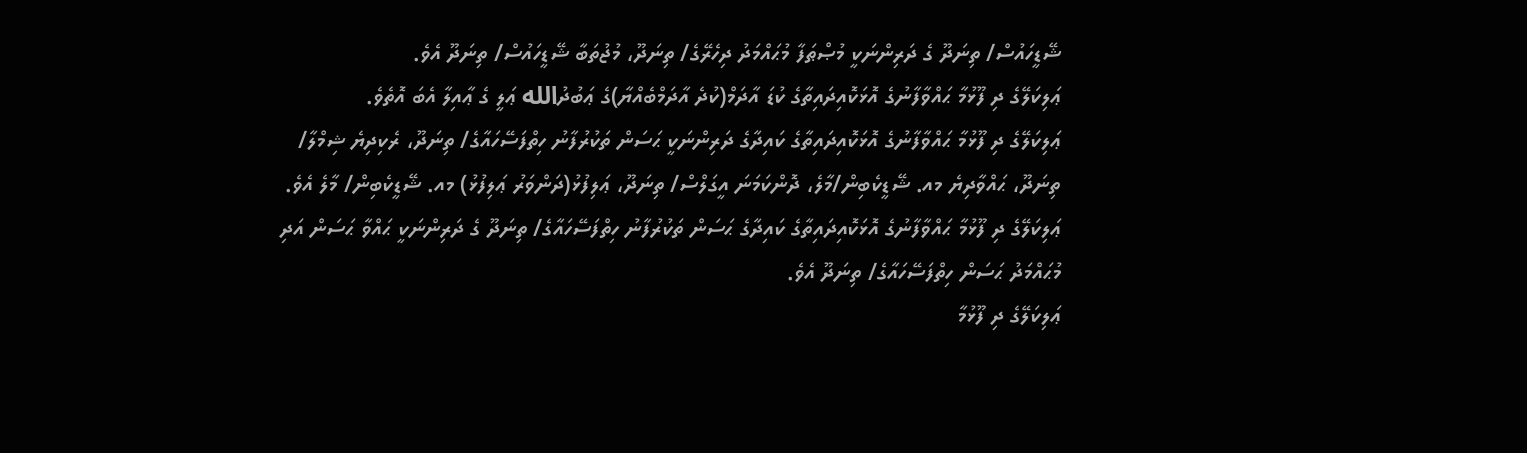ޝޭޑީހައުސް/ ތިނަދޫ ގެ ދަރިންނަކީ މުޞްޠަފާ މުޙައްމަދު ދިހެރޭގެ/ ތިނަދޫ، މުޖުތަބާ ޝޭޑީހައުސް/ ތިނަދޫ އެވެ.
ޢަލިކަލޭގެ ދި ފޫޅުމާ ޙައްވާފާނުގެ އޮޅަކޮއިދައިތާގެ ކުޑަ އާދަމް(ކުދެ އާދަމްބެއްޔާ)ގެ ޢަބުދުالله ޢަލީ ގެ ޢާއިލާ އެބަ އޮތެވެ.
ޢަލިކަލޭގެ ދި ފޫޅުމާ ޙައްވާފާނުގެ އޮޅަކޮއިދައިތާގެ ކައިދާގެ ދަރިންނަކީ ޙަސަން ތަކުރުފާނު ހިތްފަސޭހައާގެ/ ތިނަދޫ، ރެކިދިޔެ ޝިމްލާ/ ތިނަދޫ، ޙައްވާދިޔެ މއ. ޝޭޑީކެބިން/މާލެ، ދޮންކަމަނަ އީގަލްސް/ ތިނަދޫ، ޢަލިފުޅު(ދަންވަރު ޢަލިފުޅު) މއ. ޝޭޑީކެބިން/ މާލެ އެވެ.
ޢަލިކަލޭގެ ދި ފޫޅުމާ ޙައްވާފާނުގެ އޮޅަކޮއިދައިތާގެ ކައިދާގެ ޙަސަން ތަކުރުފާނު ހިތްފަސޭހައާގެ/ ތިނަދޫ ގެ ދަރިންނަކީ ޙައްވާ ޙަސަން އަދި މުޙައްމަދު ޙަސަން ހިތްފަސޭހައާގެ/ ތިނަދޫ އެވެ.
ޢަލިކަލޭގެ ދި ފޫޅުމާ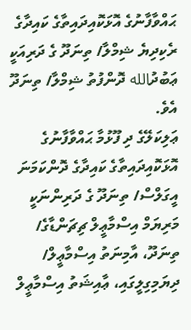ޙައްވާފާނުގެ އޮޅަކޮއިދައިތާގެ ކައިދާގެ ރެކިދިޔެ ޝިމްލާ/ ތިނަދޫ ގެ ދަރިއަކީ ޢަބުދުالله ދޮންފުތު ޝިމްލާ/ ތިނަދޫ އެވެ.
ޢަލިކަލޭގެ ދި ފޫޅުމާ ޙައްވާފާނުގެ އޮޅަކޮއިދައިތާގެ ކައިދާގެ ދޮންކަމަނަ އީގަލްސް/ ތިނަދޫ ގެ ދަރިންނަކީ މަރިޔަމް އިސްމާޢީލް ޗިޗަންޑާގެ/ ތިނަދޫ، އާމިނަތު އިސްމާޢީލް/ ދިޔަމިގިލީގައި، ޢާއިޝަތު އިސްމާޢީލް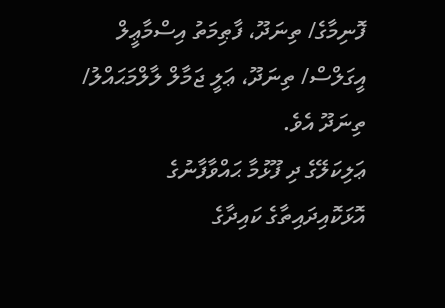ފޮނިމާގެ/ ތިނަދޫ، ފާޠިމަތު އިސްމާޢީލް އީގަލްސް/ ތިނަދޫ، ޢަލީ ޖަމާލް ލާލްމަޙައްލު/ ތިނަދޫ އެވެ.
ޢަލިކަލޭގެ ދި ފޫޅުމާ ޙައްވާފާނުގެ އޮޅަކޮއިދައިތާގެ ކައިދާގެ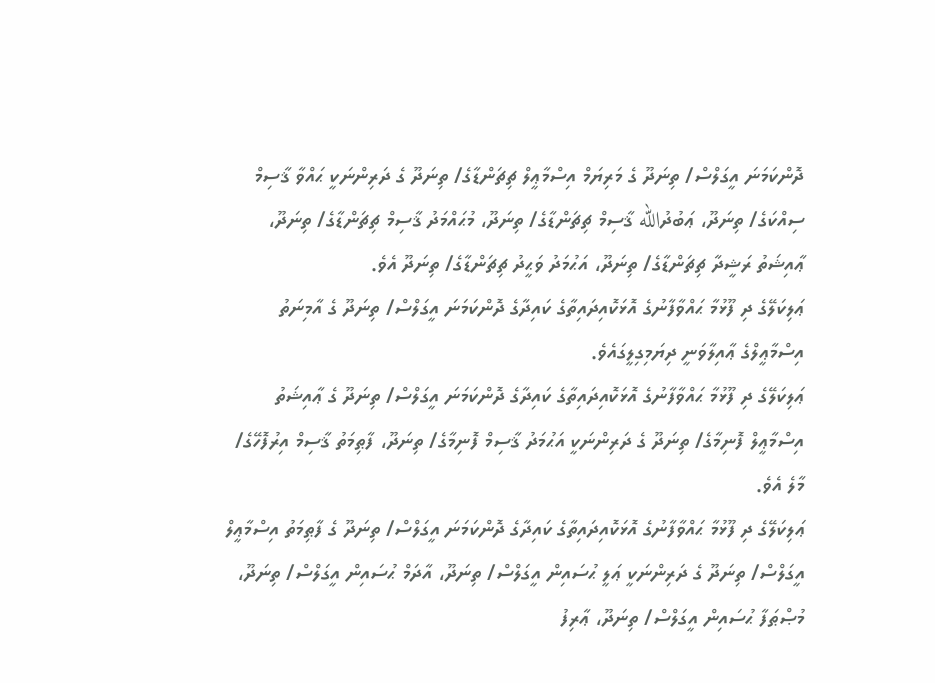ދޮންކަމަނަ އީގަލްސް/ ތިނަދޫ ގެ މަރިޔަމް އިސްމާޢީލް ޗިޗަންޑާގެ/ ތިނަދޫ ގެ ދަރިންނަކީ ޙައްވާ ޤާސިމް ސިއްކަގެ/ ތިނަދޫ، ޢަބުދުالله ޤާސިމް ޗިޗަންޑާގެ/ ތިނަދޫ، މުޙައްމަދު ޤާސިމް ޗިޗަންޑާގެ/ ތިނަދޫ، ޢާއިޝަތު ރަޝީދާ ޗިޗަންޑާގެ/ ތިނަދޫ، އަޙުމަދު ވަޙީދު ޗިޗަންޑާގެ/ ތިނަދޫ އެވެ.
ޢަލިކަލޭގެ ދި ފޫޅުމާ ޙައްވާފާނުގެ އޮޅަކޮއިދައިތާގެ ކައިދާގެ ދޮންކަމަނަ އީގަލްސް/ ތިނަދޫ ގެ އާމިނަތު އިސްމާޢީލްގެ ޢާއިލާވަނީ ދިޔަމިގިލީގައެވެ.
ޢަލިކަލޭގެ ދި ފޫޅުމާ ޙައްވާފާނުގެ އޮޅަކޮއިދައިތާގެ ކައިދާގެ ދޮންކަމަނަ އީގަލްސް/ ތިނަދޫ ގެ ޢާއިޝަތު އިސްމާޢީލް ފޮނިމާގެ/ ތިނަދޫ ގެ ދަރިންނަކީ އަޙުމަދު ޤާސިމް ފޮނިމާގެ/ ތިނަދޫ، ފާޠިމަތު ޤާސިމް އިރުފޮހޭގެ/ މާލެ އެވެ.
ޢަލިކަލޭގެ ދި ފޫޅުމާ ޙައްވާފާނުގެ އޮޅަކޮއިދައިތާގެ ކައިދާގެ ދޮންކަމަނަ އީގަލްސް/ ތިނަދޫ ގެ ފާޠިމަތު އިސްމާޢީލް އީގަލްސް/ ތިނަދޫ ގެ ދަރިންނަކީ ޢަލީ ޙުސައިން އީގަލްސް/ ތިނަދޫ، އާދަމް ޙުސައިން އީގަލްސް/ ތިނަދޫ، މުޞްޠަފާ ޙުސައިން އީގަލްސް/ ތިނަދޫ، ޢާރިފު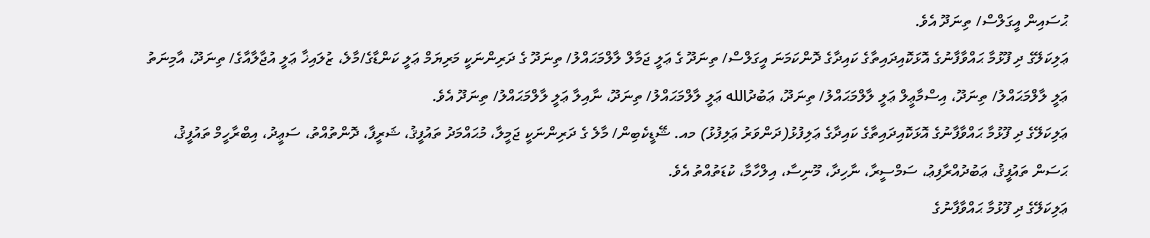ޙުސައިން އީގަލްސް/ ތިނަދޫ އެވެ.
ޢަލިކަލޭގެ ދި ފޫޅުމާ ޙައްވާފާނުގެ އޮޅަކޮއިދައިތާގެ ކައިދާގެ ދޮންކަމަނަ އީގަލްސް/ ތިނަދޫ ގެ ޢަލީ ޖަމާލް ލާލްމަޙައްލު/ ތިނަދޫ ގެ ދަރިންނަކީ މަރިޔަމް ޢަލީ ކަންޑާގެ/މާލެ، ޒުލައިޚާ ޢަލީ އުޖާލާއާގެ/ ތިނަދޫ، އާމިނަތު ޢަލީ ލާލްމަޙައްލު/ ތިނަދޫ، އިސްމާޢީލް ޢަލީ ލާލްމަޙައްލު/ ތިނަދޫ، ޢަބުދުالله ޢަލީ ލާލްމަޙައްލު/ ތިނަދޫ، ނާއިލާ ޢަލީ ލާލްމަޙައްލު/ ތިނަދޫ އެވެ.
ޢަލިކަލޭގެ ދި ފޫޅުމާ ޙައްވާފާނުގެ އޮޅަކޮއިދައިތާގެ ކައިދާގެ ޢަލިފުޅު(ދަންވަރު ޢަލިފުޅު) މއ. ޝޭޑީކެބިން/ މާލެ ގެ ދަރިންނަކީ ޖަމީލާ، މުޙައްމަދު ތައުފީޤު، ޝަރީފާ، ދޮންތުއްތު، ސަޢީދު، އިބްރާހީމް ތައުފީޤު، ޙަސަން ތައުފީޤު، ޢަބުދުއްރާފިޢު، ސަމްސީރާ، ނާހިދާ، މޫނިސާ، އިލްހާމާ، ކުޑަތުއްތު އެވެ.
ޢަލިކަލޭގެ ދި ފޫޅުމާ ޙައްވާފާނުގެ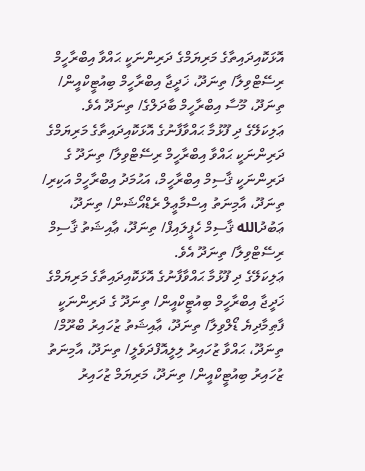އޮޅަކޮއިދައިތާގެ މަރިޔަމްގެ ދަރިންނަކީ ޙައްވާ އިބްރާހީމް ރިސޭޓްވިލާ/ ތިނަދޫ، ޚަދީޖާ އިބްރާހީމް ބިއުޓީކްއީން/ ތިނަދޫ، މޫސާ އިބްރާހީމް ބާދަލްގެ/ ތިނަދޫ އެވެ.
ޢަލިކަލޭގެ ދި ފޫޅުމާ ޙައްވާފާނުގެ އޮޅަކޮއިދައިތާގެ މަރިޔަމްގެ ދަރިންނަކީ ޙައްވާ އިބްރާހީމް ރިސޭޓްވިލާ/ ތިނަދޫ ގެ ދަރިންނަކީ ޤާސިމް އިބްރާހީމް، އަޙުމަދު އިބްރާހީމް އަކިރި/ ތިނަދޫ، އާމިނަތު އިސްމާޢީލް ރެޑްއޯޝަން/ ތިނަދޫ، ޢަބުދުالله ޤާސިމް ހެޕީލައިފް/ ތިނަދޫ، ޢާއިޝަތު ޤާސިމް ރިސޭޓްވިލާ/ ތިނަދޫ އެވެ.
ޢަލިކަލޭގެ ދި ފޫޅުމާ ޙައްވާފާނުގެ އޮޅަކޮއިދައިތާގެ މަރިޔަމްގެ ޚަދީޖާ އިބްރާހީމް ބިއުޓީކްއީން/ ތިނަދޫ ގެ ދަރިންނަކީ ފާޠިމާދިޔެ ޑޯލްވިލާ/ ތިނަދޫ، ޢާއިޝަތު ޒުހައިރު ބްރޫމް/ ތިނަދޫ، ޙައްވާ ޒުހައިރު ލިލީއޮފްދަވެލީ/ ތިނަދޫ، އާމިނަތު ޒުހައިރު ބިއުޓީކްއީން/ ތިނަދޫ، މަރިޔަމް ޒުހައިރު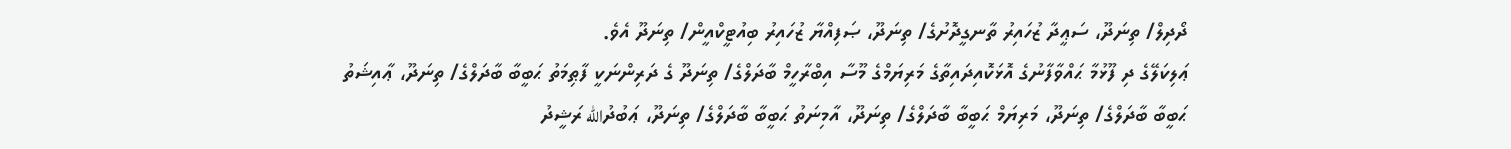ދޯދިލް/ ތިނަދޫ، ސަޢީދާ ޒުހައިރު ތާނގީދޮށުގެ/ ތިނަދޫ، ޞަފިއްޔާ ޒުހައިރު ބިއުޓީކްއީން/ ތިނަދޫ އެވެ.
ޢަލިކަލޭގެ ދި ފޫޅުމާ ޙައްވާފާނުގެ އޮޅަކޮއިދައިތާގެ މަރިޔަމްގެ މޫސާ އިބްރާހީމް ބާދަލްގެ/ ތިނަދޫ ގެ ދަރިންނަކީ ފާޠިމަތު ޙަބީބާ ބާދަލްގެ/ ތިނަދޫ، ޢާއިޝަތު ޙަބީބާ ބާދަލްގެ/ ތިނަދޫ، މަރިޔަމް ޙަބީބާ ބާދަލްގެ/ ތިނަދޫ، އާމިނަތު ޙަބީބާ ބާދަލްގެ/ ތިނަދޫ، ޢަބުދުالله ރަޝީދު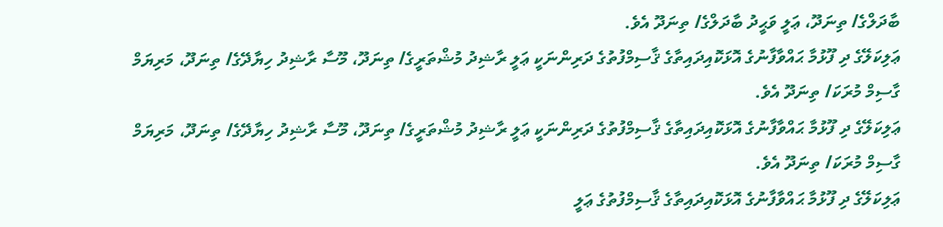ބާދަލްގެ/ ތިނަދޫ، ޢަލީ ވަޙީދު ބާދަލްގެ/ ތިނަދޫ އެވެ.
ޢަލިކަލޭގެ ދި ފޫޅުމާ ޙައްވާފާނުގެ އޮޅަކޮއިދައިތާގެ ޤާސިމްފުތުގެ ދަރިންނަކީ ޢަލީ ރާޝިދު މުޝްތަރީގެ/ ތިނަދޫ، މޫސާ ރާޝިދު ހިޔާދޭގެ/ ތިނަދޫ، މަރިޔަމް ގާސިމް މުރަކަ/ ތިނަދޫ އެވެ.
ޢަލިކަލޭގެ ދި ފޫޅުމާ ޙައްވާފާނުގެ އޮޅަކޮއިދައިތާގެ ޤާސިމްފުތުގެ ދަރިންނަކީ ޢަލީ ރާޝިދު މުޝްތަރީގެ/ ތިނަދޫ، މޫސާ ރާޝިދު ހިޔާދޭގެ/ ތިނަދޫ، މަރިޔަމް ގާސިމް މުރަކަ/ ތިނަދޫ އެވެ.
ޢަލިކަލޭގެ ދި ފޫޅުމާ ޙައްވާފާނުގެ އޮޅަކޮއިދައިތާގެ ޤާސިމްފުތުގެ ޢަލީ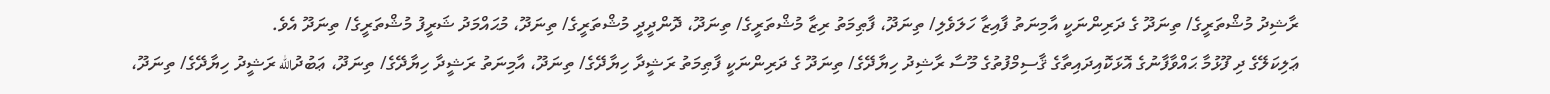ރާޝިދު މުޝްތަރީގެ/ ތިނަދޫ ގެ ދަރިންނަކީ އާމިނަތު ފާއިޒާ ހަލަވެލި/ ތިނަދޫ، ފާޠިމަތު ރިޒާ މުޝްތަރީގެ/ ތިނަދޫ، ދޮންދީދީ މުޝްތަރީގެ/ ތިނަދޫ، މުޙައްމަދު ޝަރީފު މުޝްތަރީގެ/ ތިނަދޫ އެވެ.
ޢަލިކަލޭގެ ދި ފޫޅުމާ ޙައްވާފާނުގެ އޮޅަކޮއިދައިތާގެ ޤާސިމްފުތުގެ މޫސާ ރާޝިދު ހިޔާދޭގެ/ ތިނަދޫ ގެ ދަރިންނަކީ ފާޠިމަތު ރަޝީދާ ހިޔާދޭގެ/ ތިނަދޫ، އާމިނަތު ރަޝީދާ ހިޔާދޭގެ/ ތިނަދޫ، ޢަބުދުالله ރަޝީދު ހިޔާދޭގެ/ ތިނަދޫ،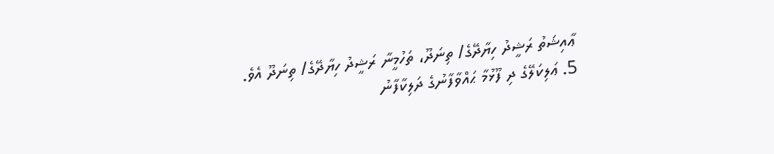ޢާއިޝަތު ރަޝީދު ހިޔާދޭގެ/ ތިނަދޫ، ތަހުމީނާ ރަޝީދު ހިޔާދޭގެ/ ތިނަދޫ އެވެ.
5. ޢަލިކަލޭގެ ދި ފޫޅުމާ ޙައްވާފާނުގެ ދަލިކާފާނު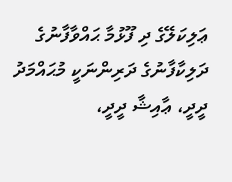ޢަލިކަލޭގެ ދި ފޫޅުމާ ޙައްވާފާނުގެ ދަލިކާފާނުގެ ދަރިންނަކީ މުޙައްމަދު ދީދީ، ޢާއިޝާ ދީދީ،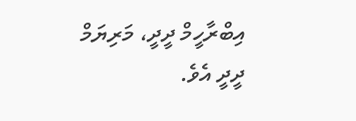އިބްރާހީމް ދީދީ، މަރިޔަމް ދީދީ އެވެ.